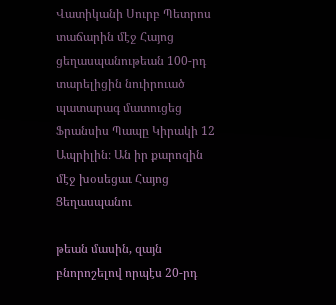Վատիկանի Սուրբ Պետրոս տաճարին մէջ Հայոց ցեղասպանութեան 100-րդ տարելիցին նուիրուած պատարագ մատուցեց Ֆրանսիս Պապը Կիրակի 12 Ապրիլին։ Ան իր քարոզին մէջ խօսեցաւ Հայոց Ցեղասպանու

թեան մասին, զայն բնորոշելով որպէս 20-րդ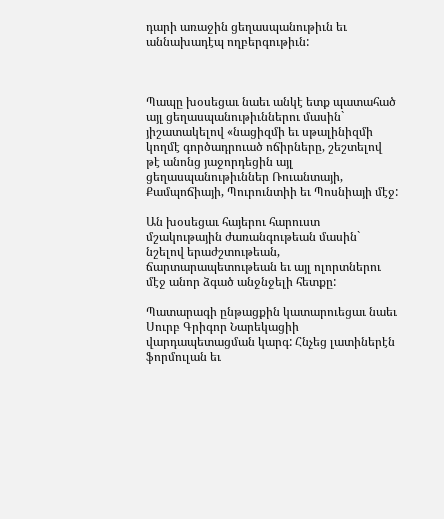դարի առաջին ցեղասպանութիւն եւ աննախադէպ ողբերգութիւն:



Պապը խօսեցաւ նաեւ անկէ ետք պատահած այլ ցեղասպանութիւններու մասին` յիշատակելով «նացիզմի եւ սթալինիզմի կողմէ գործադրուած ոճիրները, շեշտելով թէ անոնց յաջորդեցին այլ ցեղասպանութիւններ Ռուանտայի, Քամպոճիայի, Պուրունտիի եւ Պոսնիայի մէջ:

Ան խօսեցաւ հայերու հարուստ մշակութային ժառանգութեան մասին` նշելով երաժշտութեան, ճարտարապետութեան եւ այլ ոլորտներու մէջ անոր ձգած անջնջելի հետքը:

Պատարագի ընթացքին կատարուեցաւ նաեւ Սուրբ Գրիգոր Նարեկացիի վարդապետացման կարգ: Հնչեց լատիներէն ֆորմուլան եւ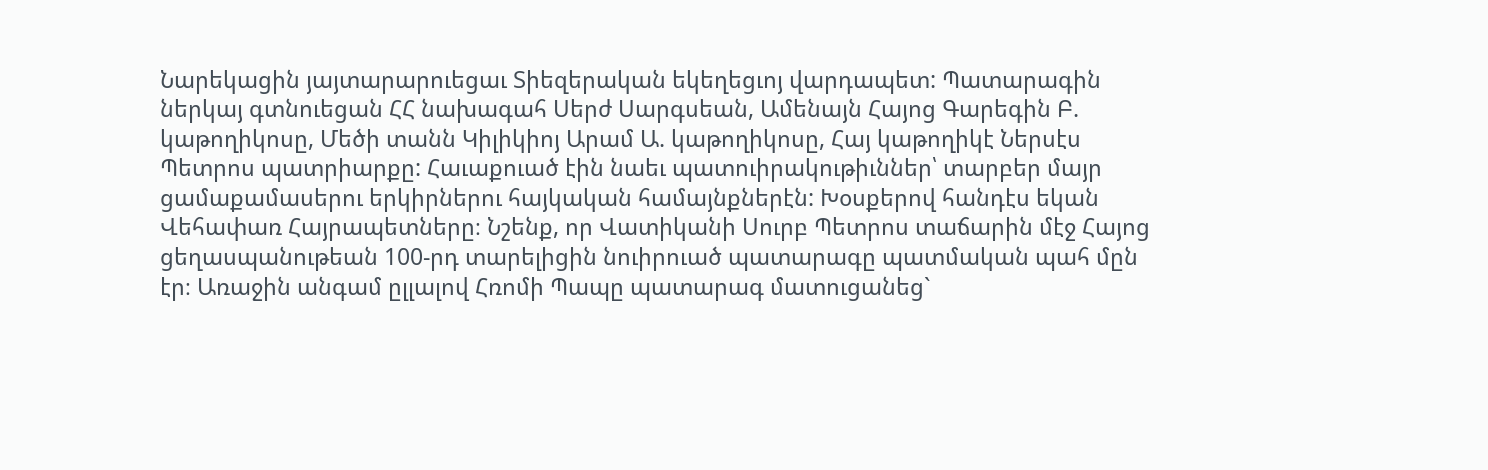Նարեկացին յայտարարուեցաւ Տիեզերական եկեղեցւոյ վարդապետ: Պատարագին ներկայ գտնուեցան ՀՀ նախագահ Սերժ Սարգսեան, Ամենայն Հայոց Գարեգին Բ. կաթողիկոսը, Մեծի տանն Կիլիկիոյ Արամ Ա. կաթողիկոսը, Հայ կաթողիկէ Ներսէս Պետրոս պատրիարքը: Հաւաքուած էին նաեւ պատուիրակութիւններ՝ տարբեր մայր ցամաքամասերու երկիրներու հայկական համայնքներէն: Խօսքերով հանդէս եկան Վեհափառ Հայրապետները։ Նշենք, որ Վատիկանի Սուրբ Պետրոս տաճարին մէջ Հայոց ցեղասպանութեան 100-րդ տարելիցին նուիրուած պատարագը պատմական պահ մըն էր։ Առաջին անգամ ըլլալով Հռոմի Պապը պատարագ մատուցանեց`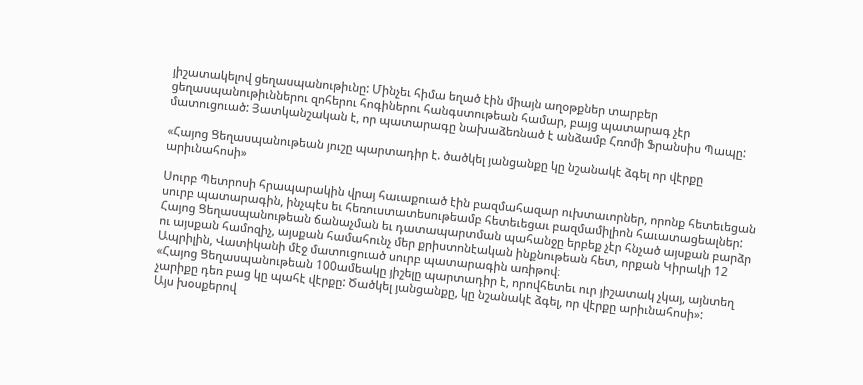յիշատակելով ցեղասպանութիւնը: Մինչեւ հիմա եղած էին միայն աղօթքներ տարբեր ցեղասպանութիւններու զոհերու հոգիներու հանգստութեան համար, բայց պատարագ չէր մատուցուած: Յատկանշական է, որ պատարագը նախաձեռնած է անձամբ Հռոմի Ֆրանսիս Պապը:

«Հայոց Ցեղասպանութեան յուշը պարտադիր է. ծածկել յանցանքը կը նշանակէ ձգել որ վէրքը արիւնահոսի»

Սուրբ Պետրոսի հրապարակին վրայ հաւաքուած էին բազմահազար ուխտաւորներ, որոնք հետեւեցան սուրբ պատարագին, ինչպէս եւ հեռուստատեսութեամբ հետեւեցաւ բազմամիլիոն հաւատացեալներ: Հայոց Ցեղասպանութեան ճանաչման եւ դատապարտման պահանջը երբեք չէր հնչած այսքան բարձր ու այսքան համոզիչ, այսքան համահունչ մեր քրիստոնէական ինքնութեան հետ, որքան Կիրակի 12 Ապրիլին, Վատիկանի մէջ մատուցուած սուրբ պատարագին առիթով։
«Հայոց Ցեղասպանութեան 100ամեակը յիշելը պարտադիր է, որովհետեւ ուր յիշատակ չկայ, այնտեղ չարիքը դեռ բաց կը պահէ վէրքը: Ծածկել յանցանքը, կը նշանակէ ձգել, որ վէրքը արիւնահոսի»:
Այս խօսքերով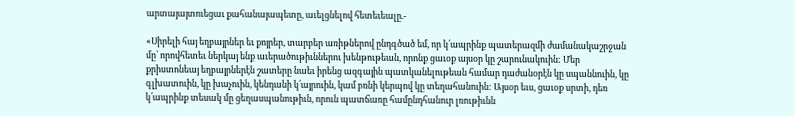արտայայտուեցաւ քահանայապետը, աւելցնելով հետեւեալը.-

«Սիրելի հայ եղբայրներ եւ քոյրեր, տարբեր առիթներով ընդգծած եմ, որ կ՛ապրինք պատերազմի ժամանակաշրջան մը՝ որովհետեւ ներկայ ենք աւերածութիւններու խենթութեան, որոնք ցաւօք այսօր կը շարունակուին: Մեր քրիստոնեայ եղբայրներէն շատերը նաեւ իրենց ազգային պատկանելութեան համար դաժանօրէն կը սպաննուին, կը գլխատուին, կը խաչուին, կենդանի կ՛այրուին, կամ բռնի կերպով կը տեղահանուին: Այսօր եւս, ցաւօք սրտի, դեռ կ՛ապրինք տեսակ մը ցեղասպանութիւն, որուն պատճառը համընդհանուր լռութիւնն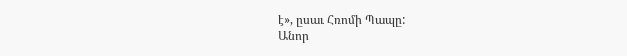է», ըսաւ Հռոմի Պապը:
Անոր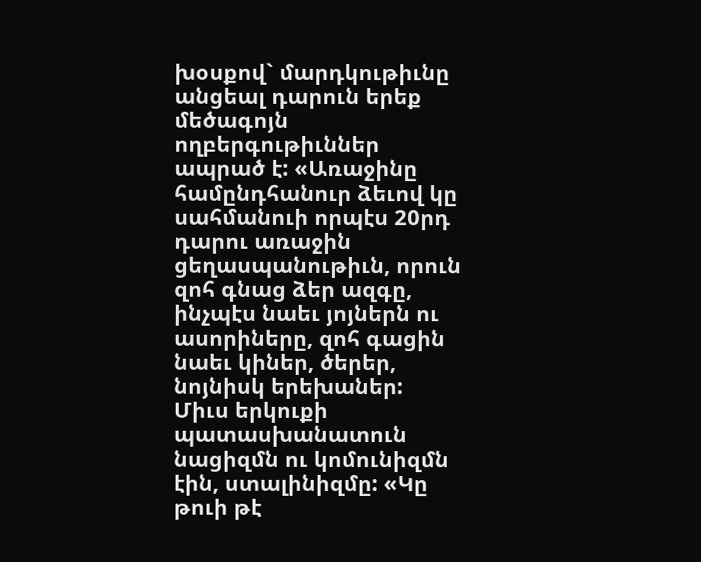խօսքով` մարդկութիւնը անցեալ դարուն երեք մեծագոյն ողբերգութիւններ ապրած է: «Առաջինը համընդհանուր ձեւով կը սահմանուի որպէս 20րդ դարու առաջին ցեղասպանութիւն, որուն զոհ գնաց ձեր ազգը, ինչպէս նաեւ յոյներն ու ասորիները, զոհ գացին նաեւ կիներ, ծերեր, նոյնիսկ երեխաներ: Միւս երկուքի պատասխանատուն նացիզմն ու կոմունիզմն էին, ստալինիզմը: «Կը թուի թէ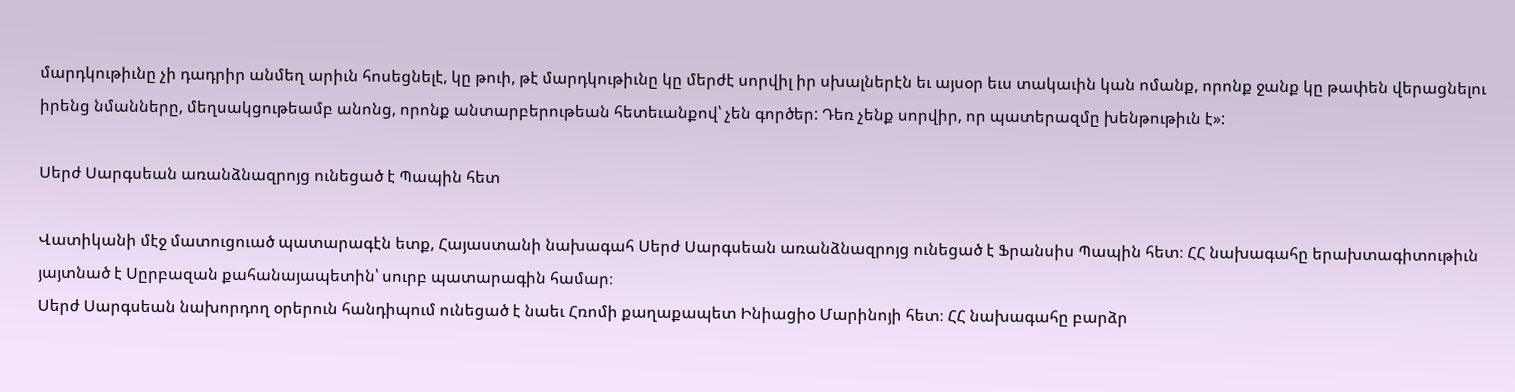մարդկութիւնը չի դադրիր անմեղ արիւն հոսեցնելէ, կը թուի, թէ մարդկութիւնը կը մերժէ սորվիլ իր սխալներէն եւ այսօր եւս տակաւին կան ոմանք, որոնք ջանք կը թափեն վերացնելու իրենց նմանները, մեղսակցութեամբ անոնց, որոնք անտարբերութեան հետեւանքով՝ չեն գործեր: Դեռ չենք սորվիր, որ պատերազմը խենթութիւն է»:

Սերժ Սարգսեան առանձնազրոյց ունեցած է Պապին հետ

Վատիկանի մէջ մատուցուած պատարագէն ետք, Հայաստանի նախագահ Սերժ Սարգսեան առանձնազրոյց ունեցած է Ֆրանսիս Պապին հետ։ ՀՀ նախագահը երախտագիտութիւն յայտնած է Սըրբազան քահանայապետին՝ սուրբ պատարագին համար։
Սերժ Սարգսեան նախորդող օրերուն հանդիպում ունեցած է նաեւ Հռոմի քաղաքապետ Ինիացիօ Մարինոյի հետ։ ՀՀ նախագահը բարձր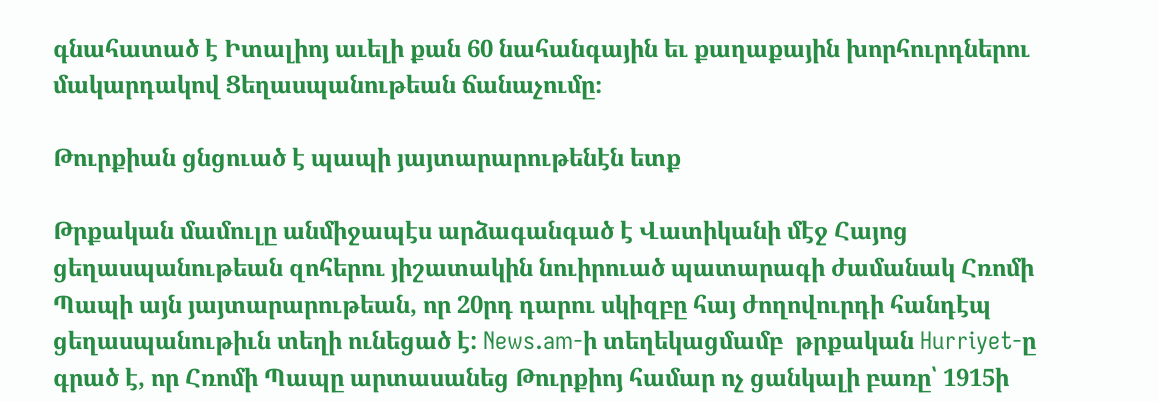գնահատած է Իտալիոյ աւելի քան 60 նահանգային եւ քաղաքային խորհուրդներու մակարդակով Ցեղասպանութեան ճանաչումը։

Թուրքիան ցնցուած է պապի յայտարարութենէն ետք

Թրքական մամուլը անմիջապէս արձագանգած է Վատիկանի մէջ Հայոց ցեղասպանութեան զոհերու յիշատակին նուիրուած պատարագի ժամանակ Հռոմի Պապի այն յայտարարութեան, որ 20րդ դարու սկիզբը հայ ժողովուրդի հանդէպ ցեղասպանութիւն տեղի ունեցած է: News.am-ի տեղեկացմամբ  թրքական Hurriyet-ը գրած է, որ Հռոմի Պապը արտասանեց Թուրքիոյ համար ոչ ցանկալի բառը՝ 1915ի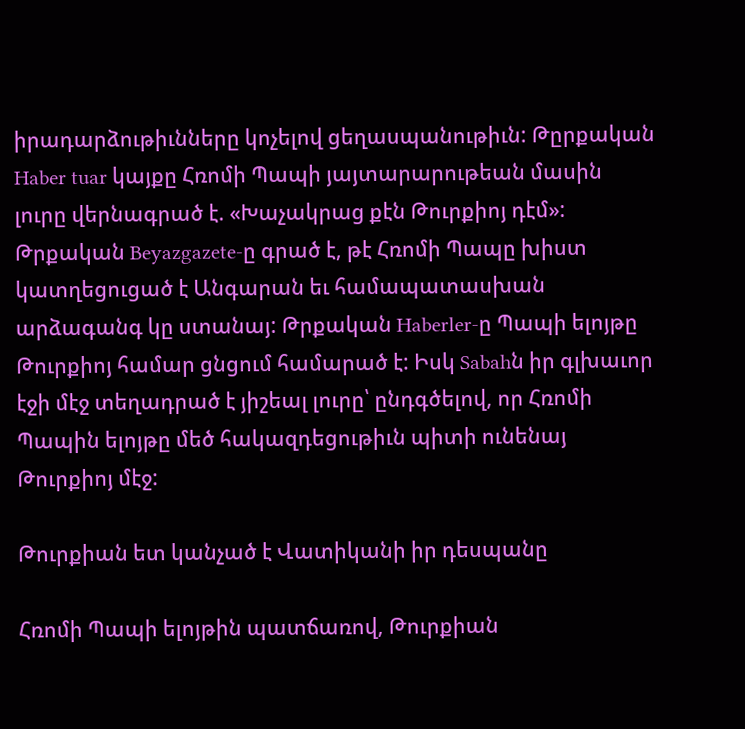իրադարձութիւնները կոչելով ցեղասպանութիւն: Թըրքական Haber tuar կայքը Հռոմի Պապի յայտարարութեան մասին լուրը վերնագրած է. «Խաչակրաց քէն Թուրքիոյ դէմ»: Թրքական Beyazgazete-ը գրած է, թէ Հռոմի Պապը խիստ կատղեցուցած է Անգարան եւ համապատասխան արձագանգ կը ստանայ: Թրքական Haberler-ը Պապի ելոյթը Թուրքիոյ համար ցնցում համարած է: Իսկ Sabahն իր գլխաւոր էջի մէջ տեղադրած է յիշեալ լուրը՝ ընդգծելով, որ Հռոմի Պապին ելոյթը մեծ հակազդեցութիւն պիտի ունենայ Թուրքիոյ մէջ:

Թուրքիան ետ կանչած է Վատիկանի իր դեսպանը

Հռոմի Պապի ելոյթին պատճառով, Թուրքիան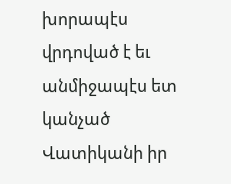խորապէս վրդոված է եւ անմիջապէս ետ կանչած Վատիկանի իր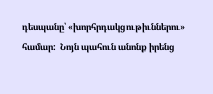դեսպանը՝ «խորհրդակցութիւններու» համար:  Նոյն պահուն անոնք իրենց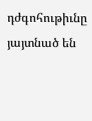դժգոհութիւնը յայտնած են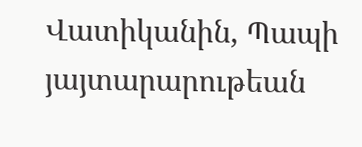Վատիկանին, Պապի յայտարարութեան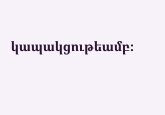կապակցութեամբ։